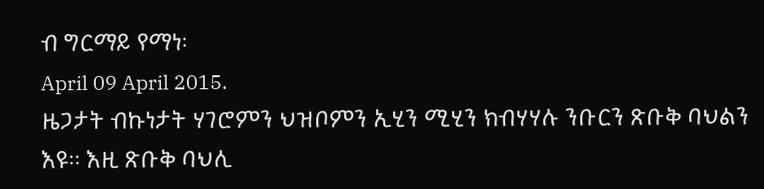ብ ግርማይ የማነ፡
April 09 April 2015.
ዜጋታት ብኩነታት ሃገሮምን ህዝቦምን ኢሂን ሚሂን ክብሃሃሉ ንቡርን ጽቡቅ ባህልን እዩ። እዚ ጽቡቅ ባህሊ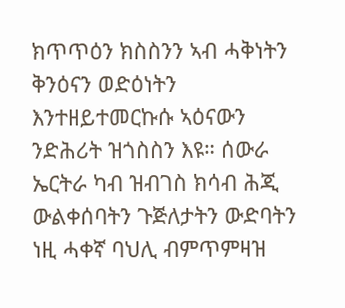ክጥጥዕን ክስስንን ኣብ ሓቅነትን ቅንዕናን ወድዕነትን እንተዘይተመርኩሱ ኣዕናውን ንድሕሪት ዝጎስስን እዩ። ሰውራ ኤርትራ ካብ ዝብገስ ክሳብ ሕጂ ውልቀሰባትን ጉጅለታትን ውድባትን ነዚ ሓቀኛ ባህሊ ብምጥምዛዝ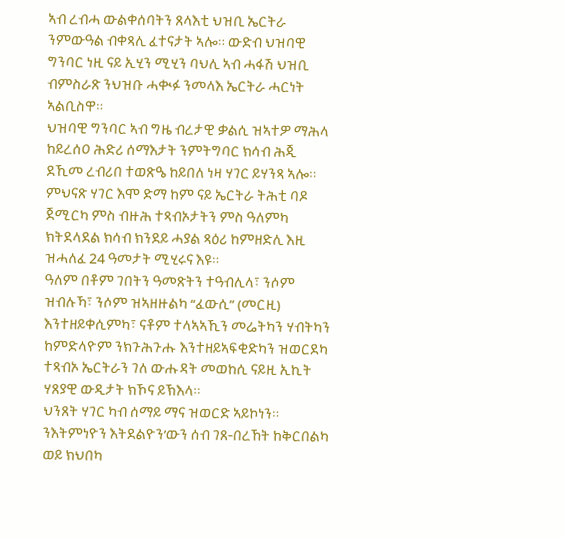ኣብ ረብሓ ውልቀሰባትን ጸላእቲ ህዝቢ ኤርትራ ንምውዓል ብቀጻሊ ፈተናታት ኣሎ። ውድብ ህዝባዊ ግንባር ነዚ ናይ ኢሂን ሚሂን ባህሊ ኣብ ሓፋሽ ህዝቢ ብምስራጽ ንህዝቡ ሓቊፉ ንመላእ ኤርትራ ሓርነት ኣልቢስዋ።
ህዝባዊ ግንባር ኣብ ግዜ ብረታዊ ቃልሲ ዝኣተዎ ማሕላ ከይረሰዐ ሕድሪ ሰማእታት ንምትግባር ክሳብ ሕጂ ደኺመ ረብሪበ ተወጽዔ ከይበለ ነዛ ሃገር ይሃንጻ ኣሎ። ምህናጽ ሃገር እሞ ድማ ከም ናይ ኤርትራ ትሕቲ ባዶ ጀሚርካ ምስ ብዙሕ ተጻብኦታትን ምስ ዓለምካ ክትደላደል ክሳብ ክንደይ ሓያል ጻዕሪ ከምዘድሊ እዚ ዝሓለፈ 24 ዓመታት ሚሂሩና እዩ።
ዓለም በቶም ገበትን ዓመጽትን ተዓብሊላ፣ ንሶም ዝብሉኻ፣ ንሶም ዝኣዘዙልካ “ፈውሲ” (መርዚ) እንተዘይቀሲምካ፣ ናቶም ተላኣኣኺን መሬትካን ሃብትካን ከምድላዮም ንክጉሕጉሑ እንተዘይኣፍቂድካን ዝወርደካ ተጻብኦ ኤርትራን ገለ ውሑዳት መወከሲ ናይዚ ኢኪት ሃጸያዊ ውዲታት ክኾና ይኽእላ።
ህንጸት ሃገር ካብ ሰማይ ማና ዝወርድ ኣይኮነን። ንእትምነዮን እትደልዮን’ውን ሰብ ገጸ-በረኸት ከቅርበልካ ወይ ክህበካ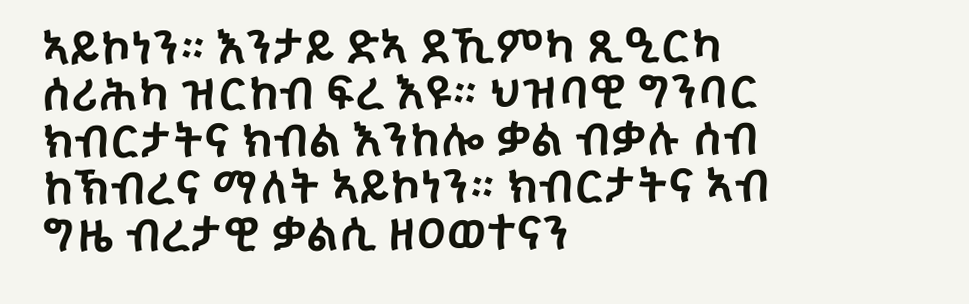ኣይኮነን። እንታይ ድኣ ደኺምካ ጺዒርካ ሰሪሕካ ዝርከብ ፍረ እዩ። ህዝባዊ ግንባር ክብርታትና ክብል እንከሎ ቃል ብቃሉ ሰብ ከኽብረና ማለት ኣይኮነን። ክብርታትና ኣብ ግዜ ብረታዊ ቃልሲ ዘዐወተናን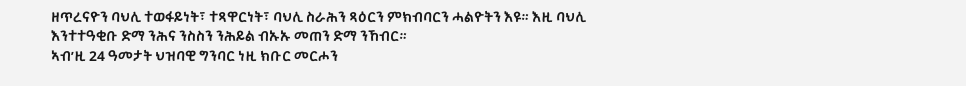ዘጥረናዮን ባህሊ ተወፋይነት፣ ተጻዋርነት፣ ባህሊ ስራሕን ጻዕርን ምክብባርን ሓልዮትን እዩ። እዚ ባህሊ እንተተዓቂቡ ድማ ንሕና ንስስን ንሕይል ብኡኡ መጠን ድማ ንኸብር።
ኣብ’ዚ 24 ዓመታት ህዝባዊ ግንባር ነዚ ክቡር መርሖን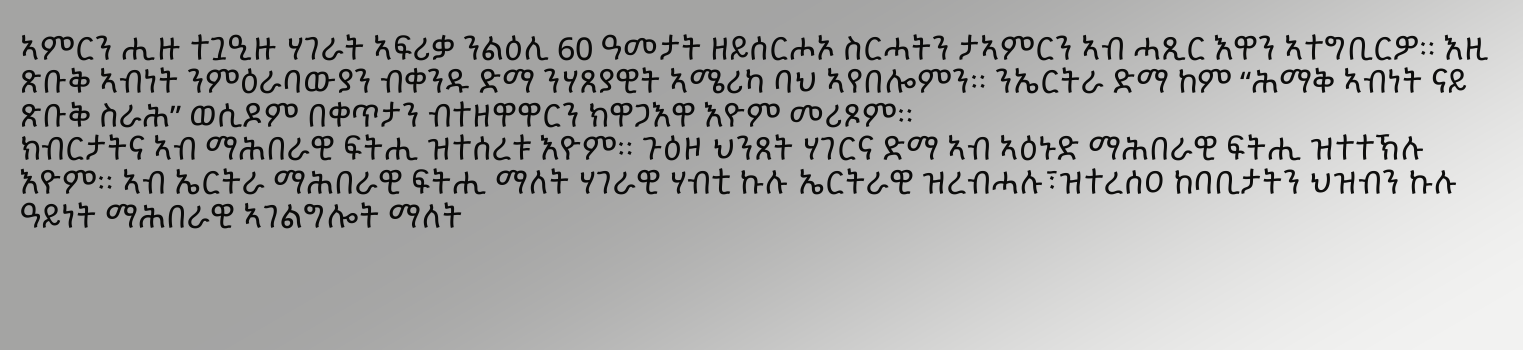ኣምርን ሒዙ ተጓዒዙ ሃገራት ኣፍሪቃ ንልዕሊ 60 ዓመታት ዘይሰርሖኦ ስርሓትን ታኣምርን ኣብ ሓጺር እዋን ኣተግቢርዎ። እዚ ጽቡቅ ኣብነት ንምዕራባውያን ብቀንዱ ድማ ንሃጸያዊት ኣሜሪካ ባህ ኣየበሎምን። ንኤርትራ ድማ ከም “ሕማቅ ኣብነት ናይ ጽቡቅ ስራሕ” ወሲዶም በቀጥታን ብተዘዋዋርን ክዋጋእዋ እዮም መሪጾም።
ክብርታትና ኣብ ማሕበራዊ ፍትሒ ዝተሰረቱ እዮም። ጉዕዞ ህንጸት ሃገርና ድማ ኣብ ኣዕኑድ ማሕበራዊ ፍትሒ ዝተተኽሉ እዮም። ኣብ ኤርትራ ማሕበራዊ ፍትሒ ማለት ሃገራዊ ሃብቲ ኩሉ ኤርትራዊ ዝረብሓሉ፣ዝተረሰዐ ከባቢታትን ህዝብን ኩሉ ዓይነት ማሕበራዊ ኣገልግሎት ማለት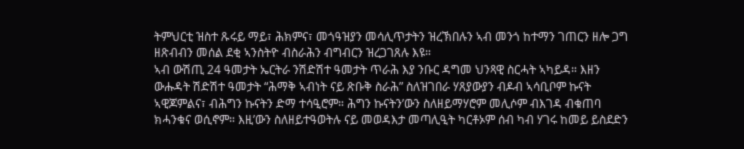ትምህርቲ ዝስተ ጹሩይ ማይ፣ ሕክምና፣ መጎዓዝያን መሳሊጥታትን ዝረኽበሉን ኣብ መንጎ ከተማን ገጠርን ዘሎ ጋግ ዘጽብብን መሰል ደቂ ኣንስትዮ ብስራሕን ብግብርን ዝረጋገጸሉ እዩ።
ኣብ ውሽጢ 24 ዓመታት ኤርትራ ንሽድሽተ ዓመታት ጥራሕ እያ ንቡር ዳግመ ህንጻዊ ስርሓት ኣካይዳ። እዘን ውሑዳት ሽድሽተ ዓመታት “ሕማቅ ኣብነት ናይ ጽቡቅ ስራሕ” ስለዝገበራ ሃጸያውያን ብዶብ ኣሳቢቦም ኩናት ኣዊጆምልና፣ ብሕግን ኩናትን ድማ ተሳዒሮም። ሕግን ኩናትን’ውን ስለዘይማሃሮም መሊሶም ብእገዳ ብቁጠባ ክሓንቁና ወሲኖም። እዚ’ውን ስለዘይተዓወትሉ ናይ መወዳእታ መጣሊዒት ካርቶኦም ሰብ ካብ ሃገሩ ከመይ ይስደድን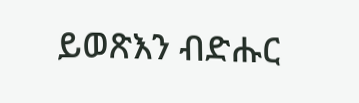ይወጽእን ብድሑር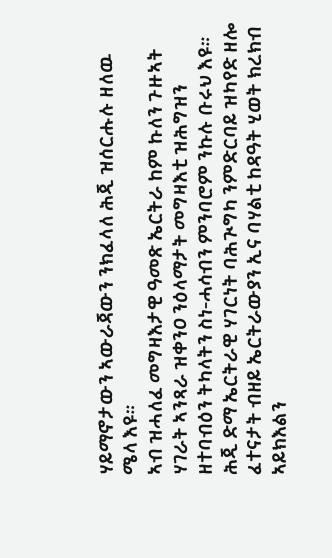ሃይማኖታውን ኣውራጃውን ንክፈላለ ሕጂ ዝሰርሑሉ ዘለዉ ሜላ እዩ።
ኣብ ዝሓለፈ መግዛእታዊ ዓመጽ ኤርትራ ከም ኩለን ጉዙኣት ሃገራት ኣንጻራ ዝቀንዐ ንዕላማታት መግዛእቲ ዝሕግዝን ዘተባብዕን ትካላትን ስነ-ሓሳብን ምንባሮም ንኩሉ ቡሩህ እዩ። ሕጂ ድማ ኤርትራዊ ሃገርነት ባሕጒግካ ንምድርባይ ዝካየድ ዘሎ ፈተናታት ብዘይ ኤርትራውያን ኢና ባሃልቲ ከዳዓት ሂወት ክረክብ ኣይክእልን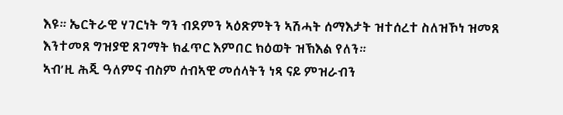እዩ። ኤርትራዊ ሃገርነት ግን ብደምን ኣዕጽምትን ኣሽሓት ሰማእታት ዝተሰረተ ስለዝኾነ ዝመጸ እንተመጸ ግዝያዊ ጸገማት ክፈጥር እምበር ክዕወት ዝኽእል የለን።
ኣብ’ዚ ሕጂ ዓለምና ብስም ሰብኣዊ መሰላትን ነጻ ናይ ምዝራብን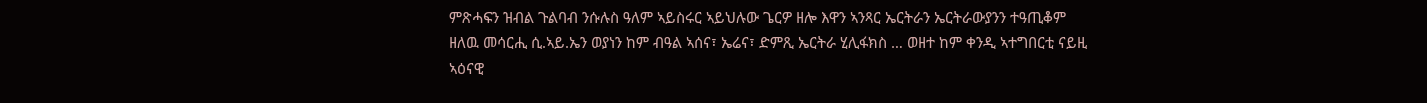ምጽሓፍን ዝብል ጉልባብ ንሱሉስ ዓለም ኣይስሩር ኣይህሉው ጌርዎ ዘሎ እዋን ኣንጻር ኤርትራን ኤርትራውያንን ተዓጢቆም ዘለዉ መሳርሒ ሲ.ኣይ.ኤን ወያነን ከም ብዓል ኣሰና፣ ኤሬና፣ ድምጺ ኤርትራ ሂሊፋክስ … ወዘተ ከም ቀንዲ ኣተግበርቲ ናይዚ ኣዕናዊ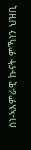ስነ-ኣእምራዊ ኩናት ምኻነን ህዝቢ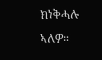ክነቅሓሉ ኣለዎ።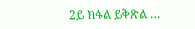2ይ ክፋል ይቅጽል …